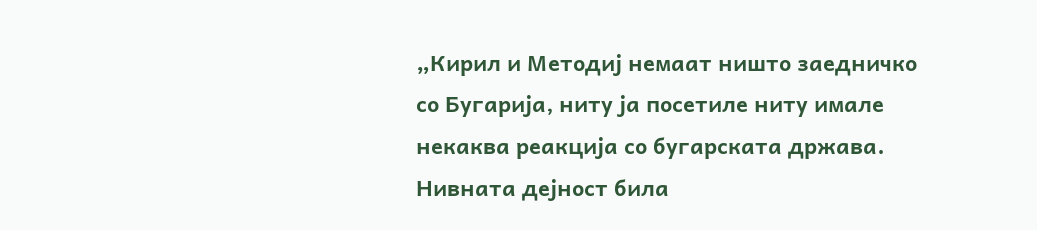„Кирил и Методиј немаат ништо заедничко со Бугарија, ниту ја посетиле ниту имале некаква реакција со бугарската држава. Нивната дејност била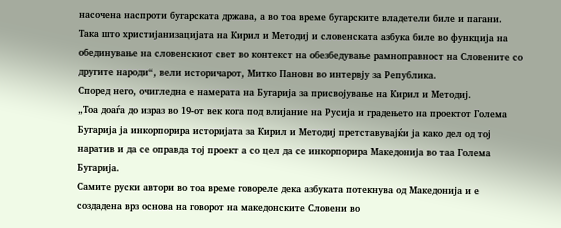насочена наспроти бугарската држава, а во тоа време бугарските владетели биле и пагани. Така што христијанизацијата на Кирил и Методиј и словенската азбука биле во функција на обединување на словенскиот свет во контекст на обезбедување рамноправност на Словените со другите народи“, вели историчарот, Митко Пановн во интервју за Република.
Според него, очигледна е намерата на Бугарија за присвојување на Кирил и Методиј.
„Тоа доаѓа до израз во 19-от век кога под влијание на Русија и градењето на проектот Голема Бугарија ја инкорпорира историјата за Кирил и Методиј претставувајќи ја како дел од тој наратив и да се оправда тој проект а со цел да се инкорпорира Македонија во таа Голема Бугарија.
Самите руски автори во тоа време говореле дека азбуката потекнува од Македонија и е создадена врз основа на говорот на македонските Словени во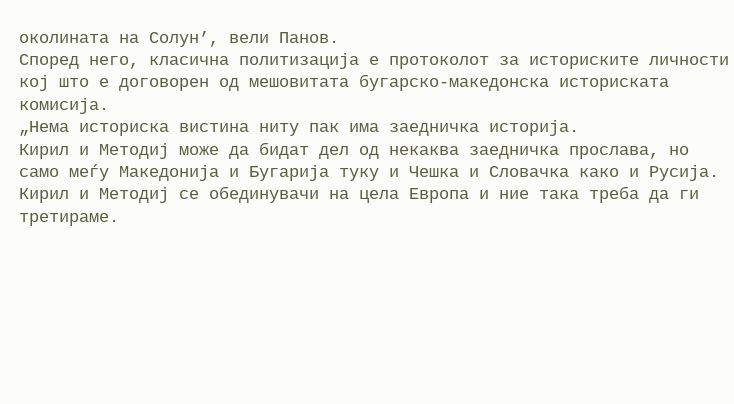околината на Солун’, вели Панов.
Според него, класична политизација е протоколот за историските личности кој што е договорен од мешовитата бугарско-македонска историската комисија.
„Нема историска вистина ниту пак има заедничка историја.
Кирил и Методиј може да бидат дел од некаква заедничка прослава, но само меѓу Македонија и Бугарија туку и Чешка и Словачка како и Русија. Кирил и Методиј се обединувачи на цела Европа и ние така треба да ги третираме.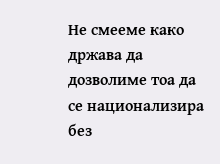Не смееме како држава да дозволиме тоа да се национализира без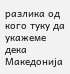разлика од кого туку да укажеме дека Македонија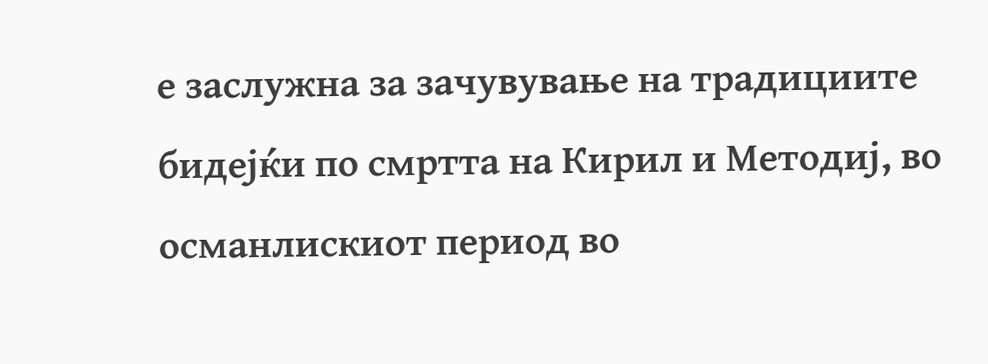е заслужна за зачувување на традициите бидејќи по смртта на Кирил и Методиј, во османлискиот период во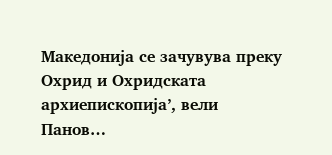Македонија се зачувува преку Охрид и Охридската архиепископија’, вели Панов…